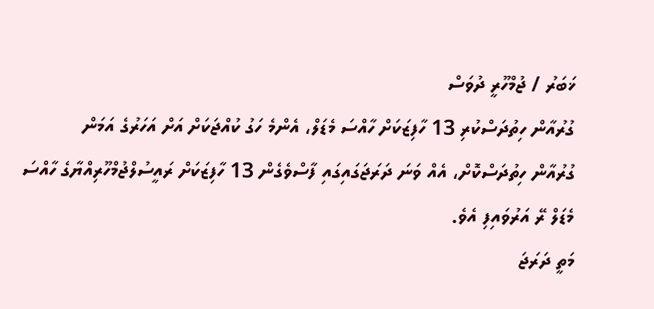ޚަބަރު / ޖުމްހޫރީ ދުވަސް
ގުރުއާން ހިތުދަސްކުރި 13 ހާފިޒަކަށް ހާއްސަ މެޑަލް، އެންމެ ހަގު ކުއްޖަކަށް އަށް އަހަރުގެ އަމަން
ގުރުއާން ހިތުދަސްކޮށް، އެއް ވަނަ ދަރަޖަގައިގައި ފާސްވެގެން 13 ހާފިޒަކަށް ރައީސުލްޖުމްހޫރިއްޔާގެ ހާއްސަ މެޑަލް ރޭ އަރުވައިފި އެވެ.
މަތީ ދަރަޖަ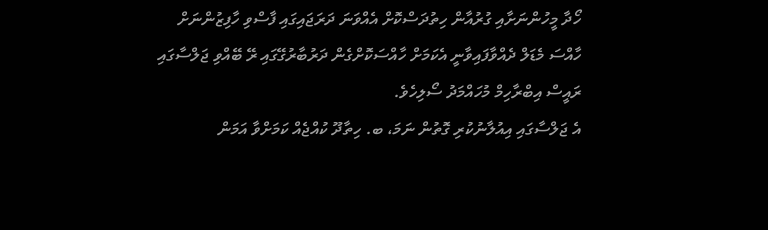ހޯދާ މީހުންނަށާއި ގުރުއާން ހިތުދަސްކޮށް އެއްވަނަ ދަރަޖައިގައި ފާސްވި ހާފިޒުންނަށް ހާއްސަ މެޑަލް ދެއްވާފައިވާނީ އެކަމަށް ހާއްސަކޮށްގެން ދަރުބާރުގޭގައި ރޭ ބޭއްވި ޖަލްސާގައި ރައީސް އިބްރާހިމް މުހައްމަދު ސޯލިހެވެ.
އެ ޖަލްސާގައި އިއުލާނުކުރި ގޮތުން ނަމަ، ބ. ހިތާދޫ ކުއްޖެއް ކަމަށްވާ އަމަން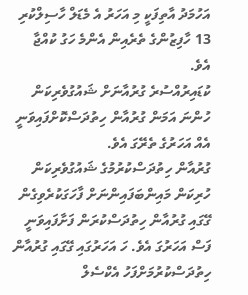އަހުމަދު އާތިފަކީ މި އަހަރު އެ މެޑަލް ހާސިލްކުރި 13 ހާފިޒުންގެ ތެރެއިން އެންމެ ހަގު ކުއްޖާ އެވެ.
ކުޑައިރުއްސުރެ ގުރުއާނަށް ޝައުގުވެރިކަން ހުންނަ އަމަން ގުރުއާން ހިތުދަސްކޮށްފައިވަނީ އެއް އަހަރުގެ ތެރޭގަ އެވެ.
ގުރުއާން ހިތުދަސްކުރުމުގެ ޝައުގުވެރިކަން ހުރިކަން މައިންބަފައިންނަށް ފާހަގަކުރެވިގެން ގޭގައި ގުރުއާން ހިތުދަސްކުރަން ފަށާފައިވަނީ ފަސް އަހަރުގަ އެވެ. ހަ އަހަރުގައި ގޭގައި ގުރުއާން ހިތުދަސްކުރުމަށްފަހު އެކްސެލް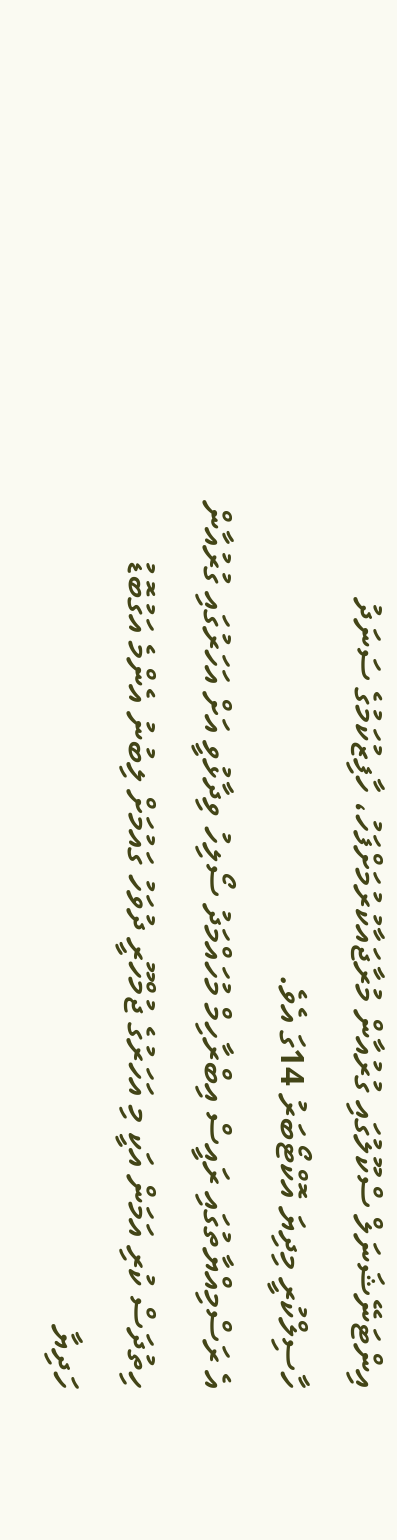އިންޓަނޭޝަނަލް ސްކޫލުގައި ގުރުއާން މުރާޖައާކުރުމަށްފަހު، ހާފިޒުކަމުގެ ސަނަދު ހާސިލްކުރީ މިދިޔަ އޮކްޓޯބަރު 14ގަ އެވެ.
އެ ރަސްމިއްޔާތުގައި ރައީސް އިބްރާހިމް މުހައްމަދު ސޯލިހު ވިދާޅުވީ އަށް އަހަރުގައި ގުރުއާން ހިތުދަސް ކުރި އަމަން އަކީ މި އަހަރުގެ ޖުމްހޫރީ ދުވަހު ގައުމަށް ލިބުނު އެންމެ އަގުބޮޑު ހަދިޔާ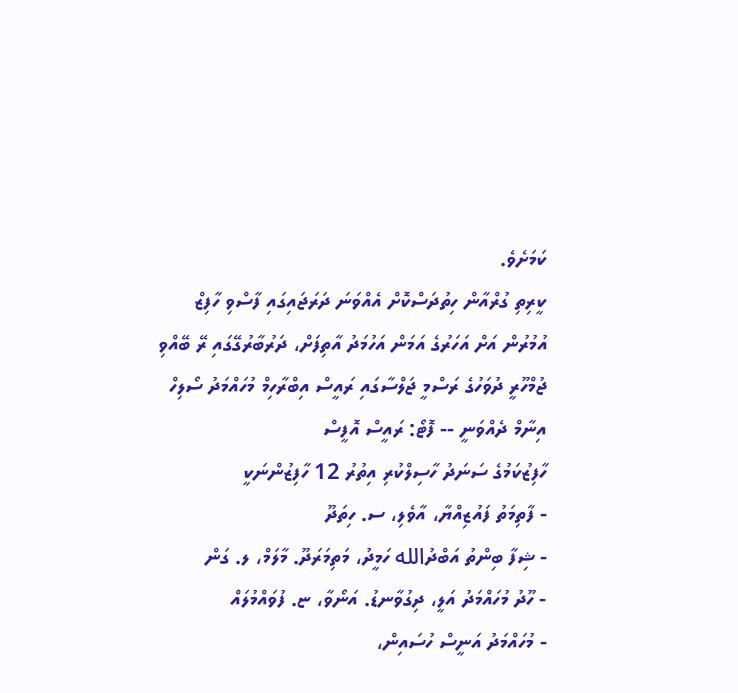ކަމަށެވެ.
ކީރިތި ގުރްއާން ހިތުދަސްކޮށް އެއްވަނަ ދަރަޖައިގައި ފާސްވި ހާފިޒް އުމުރުން އަށް އަހަރުގެ އަމަން އަހުމަދު އާތިފަށް، ދަރުބާރުގޭގައި ރޭ ބޭއްވި ޖުމްހޫރީ ދުވަހުގެ ރަސްމީ ޖަލްސާގައި ރައީސް އިބްރާހިމް މުހައްމަދު ސޯލިހް އިނާމް ދެއްވަނީ -- ފޮޓޯ: ރައީސް އޮފީސް
ހާފިޒުކަމުގެ ސަނަދު ހާސިލްކުރި އިތުރު 12 ހާފިޒުންނަކީ
- ފާތިމަތު ފައުޒިއްޔާ، އާވެލި، ސ. ހިތަދޫ
- ޝިފާ ބިންތު އަބްދުالله ހަމީދު، މަތިމަރަދޫ. މާލަމް، ލ. ގަން
- ހޫދު މުހައްމަދު އަލީ، ދިގުވާނޑު. އަނޯވާ، ޏ. ފުވައްމުލައް
- މުހައްމަދު އަނީސް ހުސައިން،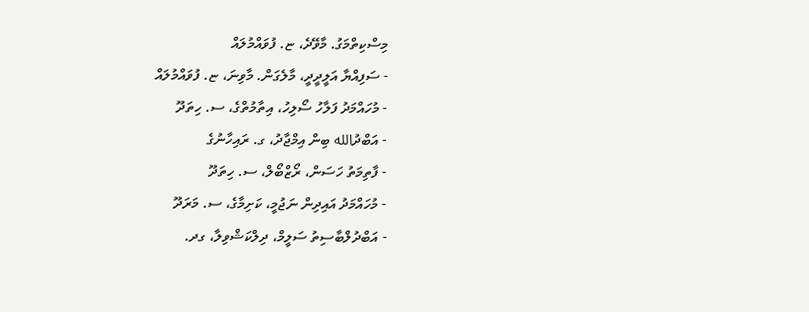މިސްކިތްމަގު. މާވޭދެ، ޏ. ފުވައްމުލައް
- ސަފިއްޔާ އަލީދީދީ، މާލެގަން. މާވިނަ، ޏ. ފުވައްމުލައް
- މުހައްމަދު ފަލާހު ސޯލިހު، އިތާމުތްގެ، ސ. ހިތަދޫ
- އަބްދުالله ބިން އިމްޖާދު، ގ. ރައިހާނުގެ
- ފާތިމަތު ހަސަން، ރޯޒްބޯލް، ސ. ހިތަދޫ
- މުހައްމަދު އައިދިން ނަޖުމީ، ކަށިމާގެ، ސ. މަރަދޫ
- އަބްދުލްބާސިތު ސަލީމް، ދިލްކަޝްވިލާ، ގދ.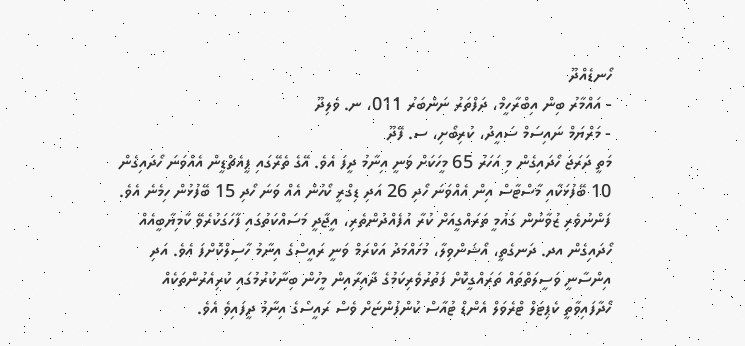ހޯނޑެއްދޫ
- އައްމާރު ބިން އިބްރާހީމް، ދަފްތަރު ނަންބަރު 011، ނ. ވެލިދޫ
- މަރްޔަމް ނައިސަމް ސައީދު، ކުރިބޯށި، ސ. ފޭދޫ
މަތީ ދަރަޖަ ހޯދައިގެން މި އަހަރު 65 މީހަކަށް ވަނީ އިނާމު ދީފަ އެވެ. އޭގެ ތެރޭގައި ޕީއެޗްޑީން އެއްވަނަ ހޯދައިގެން 10 ބޭފުޅަކާއި މާސްޓާސް އިން އެއްވަނަ ހޯދި 26 އަދި ޑިގްރީ ކޯހުން އެއް ވަނަ ހޯދި 15 ބޭފުޅުން ހިމެނެ އެވެ.
ފަންނުވެރި ޒުވާނުން ގައުމީ ތަރައްގީއަށް ކުރާ އުފެއްދުންތެރި، އީޖާދީ މަސައްކަތުގައި ފާހަގަކުރެވޭ ކާމިޔާބީއެއް ހޯދައިގެން އދ. ދަނގެތީ، އޯޝަންވިލާ، މުހައްމަދު އަކްރަމް ވަނީ ރައީސްގެ އިނާމު ހާސިލްކޮށްފަ އެވެ. އަދި އިންސާނީ ވަސީލަތްތައް ތަރައްގީކޮށް ފަތުރުވެރިކަމުގެ ދާއިރާއިން މީހުން ބިނާކުރުމުގައި ކުރިއެރުންތަކެއް ހޯދާފައިވާތީ ކެޕިޓަލް ޓްރެވަލް އެންޑް ޓުއާސް ކުންފުންޏަށް ވެސް ރައީސްގެ އިނާމު ދީފައިވެ އެވެ.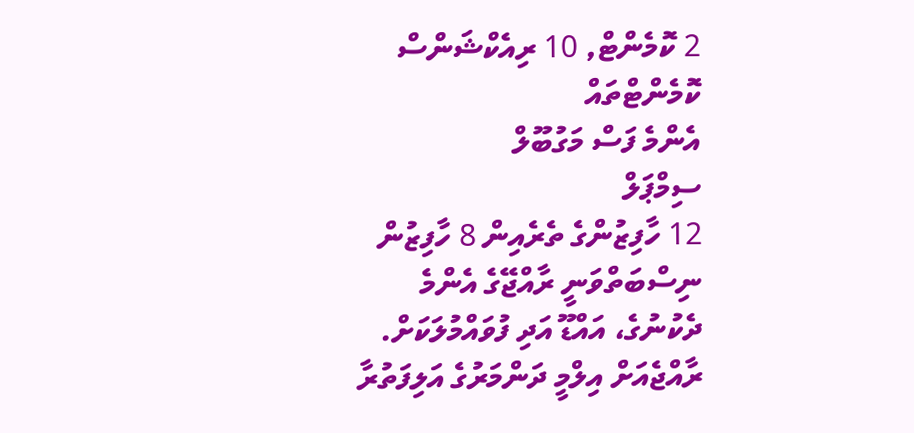2 ކޮމެންޓް, 10 ރިއެކްޝަންސް
ކޮމެންޓްތައް
އެންމެ ފަސް މަގުބޫލް
ސިމްޕަލް
12 ހާފިޒުންގެ ތެރެއިން 8 ހާފިޒުން ނިސްބަތްވަނީ ރާއްޖޭގެ އެންމެ ދެކުނުގެ، އައްޑޫ އަދި ފުވައްމުލަކަށް. ރާއްޖެއަށް އިލްމީ ދަންމަރުގެ އަލިފަތުރާ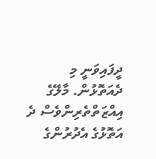ދީފައިވަނީ މި ދެއަތޮޅުން. މާލޭގެ އިއްޒަތްތެރިންވެސް ދެ އަތޮޅުގެ އެދުރުންގެ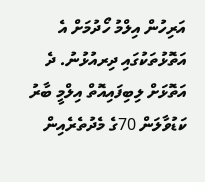އަރިހުން އިލްމު ހޯދުމަށް އެ އަތޮޅުތަކުގައި ދިރއުޅުނު. ދެ އަތޮޅަށް ލިބިފައިއޮތް އިލްމީ ބާރު ކަޑުވާލަން 70ގެ މެދުތެރެއިން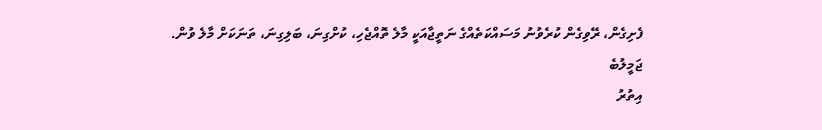ފެށިގެން، ރޭވިގެން ކުރެވުނު މަސައްކަތެއްގެ ނަތީޖާއަކީ މާލެ ތޮއްޖެހި، ކުށްގިނަ، ބަލިގިނަ، ތަނަކަށް މާލެ ވުން.
ޖަމީލުބެ
އިތުރު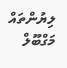ލިޔުންތައް
މަގްބޫލް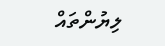ލިޔުންތައް